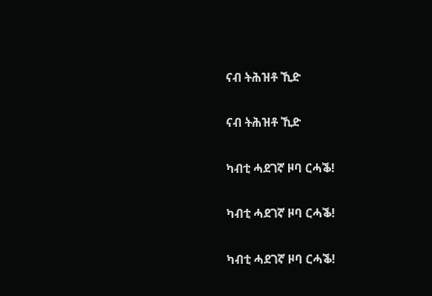ናብ ትሕዝቶ ኺድ

ናብ ትሕዝቶ ኺድ

ካብቲ ሓደገኛ ዞባ ርሓቕ!

ካብቲ ሓደገኛ ዞባ ርሓቕ!

ካብቲ ሓደገኛ ዞባ ርሓቕ!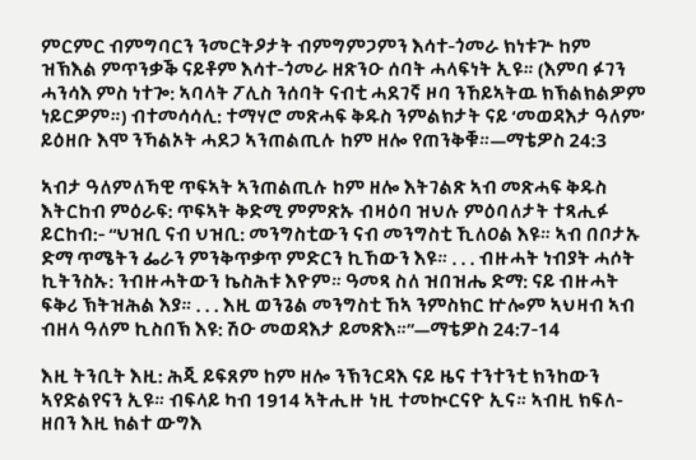ምርምር ብምግባርን ንመርትዖታት ብምግምጋምን እሳተ-ጎመራ ክነቱጕ ከም ዝኽእል ምጥንቃቕ ናይቶም እሳተ-ጎመራ ዘጽንዑ ሰባት ሓላፍነት ኢዩ። (እምባ ፉገን ሓንሳእ ምስ ነተጐ: ኣባላት ፖሊስ ንሰባት ናብቲ ሓደገኛ ዞባ ንኸይኣትዉ ክኽልክልዎም ነይርዎም።) ብተመሳሳሊ: ተማሃሮ መጽሓፍ ቅዱስ ንምልክታት ናይ ‘መወዳእታ ዓለም’ ይዕዘቡ እሞ ንኻልኦት ሓደጋ ኣንጠልጢሉ ከም ዘሎ የጠንቅቑ።—ማቴዎስ 24:3

ኣብታ ዓለምለኻዊ ጥፍኣት ኣንጠልጢሉ ከም ዘሎ እትገልጽ ኣብ መጽሓፍ ቅዱስ እትርከብ ምዕራፍ: ጥፍኣት ቅድሚ ምምጽኡ ብዛዕባ ዝህሉ ምዕባለታት ተጻሒፉ ይርከብ:- “ህዝቢ ናብ ህዝቢ: መንግስቲውን ናብ መንግስቲ ኺለዐል እዩ። ኣብ በቦታኡ ድማ ጥሜትን ፌራን ምንቅጥቃጥ ምድርን ኪኸውን እዩ። . . . ብዙሓት ነብያት ሓሶት ኪትንስኡ: ንብዙሓትውን ኬስሕቱ እዮም። ዓመጻ ስለ ዝበዝሔ ድማ: ናይ ብዙሓት ፍቅሪ ኽትዝሕል እያ። . . . እዚ ወንጌል መንግስቲ ኸኣ ንምስክር ኵሎም ኣህዛብ ኣብ ብዘላ ዓለም ኪስበኽ እዩ: ሽዑ መወዳእታ ይመጽእ።”—ማቴዎስ 24:7-14

እዚ ትንቢት እዚ: ሕጂ ይፍጸም ከም ዘሎ ንኽንርዳእ ናይ ዜና ተንተንቲ ክንከውን ኣየድልየናን ኢዩ። ብፍላይ ካብ 1914 ኣትሒዙ ነዚ ተመኲርናዮ ኢና። ኣብዚ ክፍለ-ዘበን እዚ ክልተ ውግእ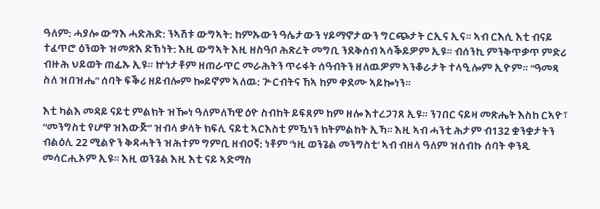ዓለም: ሓያሎ ውግእ ሓድሕድ: ንኣሽቱ ውግኣት: ከምኡውን ዓሌታውን ሃይማኖታውን ግርጭታት ርኢና ኢና። ኣብ ርእሲ እቲ ብናይ ተፈጥሮ ዕንወት ዝመጽእ ድኽነት: እዚ ውግኣት እዚ ዘስዓቦ ሕጽረት መግቢ ንደቅሰብ ኣሳቕይዎም ኢዩ። ብሰንኪ ምንቅጥቃጥ ምድሪ ብዙሕ ህይወት ጠፊኡ ኢዩ። ኵነታቶም ዘጠራጥር መራሕትን ጥሩፋት ሰዓብትን ዘለዉዎም ኣንቆራታት ተላዒሎም ኢዮም። “ዓመጻ ስለ ዝበዝሔ” ሰባት ፍቕሪ ዘይብሎም ኰይኖም ኣለዉ: ጕርብትና ኸኣ ከም ቀደሙ ኣይኰነን።

እቲ ካልእ መዳይ ናይቲ ምልክት ዝዀነ ዓለምለኻዊ ዕዮ ስብከት ይፍጸም ከም ዘሎ እተረጋገጸ ኢዩ። ንገበር ናይዛ መጽሔት እስከ ርኣዮ፣ “መንግስቲ የሆዋ ዝእውጅ” ዝብላ ቃላት ክፍሊ ናይቲ ኣርእስቲ ምዃነን ክትምልከት ኢኻ። እዚ ኣብ ሓንቲ ሕታም ብ132 ቋንቋታትን ብልዕሊ 22 ሚልዮን ቅዳሓትን ዝሕተም ግምቢ ዘብዐኛ: ነቶም ‘ነዚ ወንጌል መንግስቲ’ ኣብ ብዘላ ዓለም ዝሰብኩ ሰባት ቀንዲ መሳርሒኦም ኢዩ። እዚ ወንጌል እዚ እቲ ናይ ኣድማስ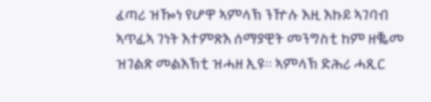ፈጣሪ ዝዀነ የሆዋ ኣምላኽ ንዅሉ እዚ እኩይ ኣገባብ ኣጥፊኣ ገነት እተምጽእ ሰማያዊት መንግስቲ ከም ዘቘመ ዝገልጽ መልእኽቲ ዝሓዘ ኢዩ። ኣምላኽ ድሕሪ ሓጺር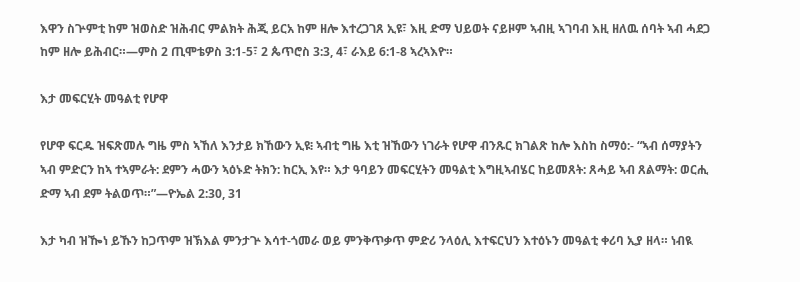እዋን ስጕምቲ ከም ዝወስድ ዝሕብር ምልክት ሕጂ ይርአ ከም ዘሎ እተረጋገጸ ኢዩ፣ እዚ ድማ ህይወት ናይዞም ኣብዚ ኣገባብ እዚ ዘለዉ ሰባት ኣብ ሓደጋ ከም ዘሎ ይሕብር።—ምስ 2 ጢሞቴዎስ 3:1-5፣ 2 ጴጥሮስ 3:3, 4፣ ራእይ 6:1-8 ኣረኣእዮ።

እታ መፍርሂት መዓልቲ የሆዋ

የሆዋ ፍርዱ ዝፍጽመሉ ግዜ ምስ ኣኸለ እንታይ ክኸውን ኢዩ፧ ኣብቲ ግዜ እቲ ዝኸውን ነገራት የሆዋ ብንጹር ክገልጽ ከሎ እስከ ስማዕ:- “ኣብ ሰማያትን ኣብ ምድርን ከኣ ተኣምራት: ደምን ሓውን ኣዕኑድ ትክን: ከርኢ እየ። እታ ዓባይን መፍርሂትን መዓልቲ እግዚኣብሄር ከይመጸት: ጸሓይ ኣብ ጸልማት: ወርሒ ድማ ኣብ ደም ትልወጥ።”—ዮኤል 2:30, 31

እታ ካብ ዝዀነ ይኹን ከጋጥም ዝኽእል ምንታጕ እሳተ-ጎመራ ወይ ምንቅጥቃጥ ምድሪ ንላዕሊ እተፍርህን እተዕኑን መዓልቲ ቀሪባ ኢያ ዘላ። ነብዪ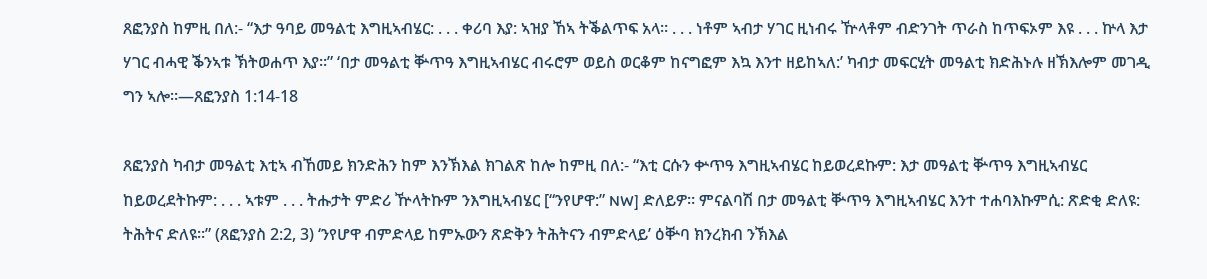ጸፎንያስ ከምዚ በለ:- “እታ ዓባይ መዓልቲ እግዚኣብሄር: . . . ቀሪባ እያ: ኣዝያ ኸኣ ትቕልጥፍ አላ። . . . ነቶም ኣብታ ሃገር ዚነብሩ ዅላቶም ብድንገት ጥራስ ከጥፍኦም እዩ . . . ኵላ እታ ሃገር ብሓዊ ቕንኣቱ ኽትወሐጥ እያ።” ‘በታ መዓልቲ ቝጥዓ እግዚኣብሄር ብሩሮም ወይስ ወርቆም ከናግፎም እኳ እንተ ዘይከኣለ:’ ካብታ መፍርሂት መዓልቲ ክድሕኑሉ ዘኽእሎም መገዲ ግን ኣሎ።—ጸፎንያስ 1:14-18

ጸፎንያስ ካብታ መዓልቲ እቲኣ ብኸመይ ክንድሕን ከም እንኽእል ክገልጽ ከሎ ከምዚ በለ:- “እቲ ርሱን ቍጥዓ እግዚኣብሄር ከይወረደኩም: እታ መዓልቲ ቝጥዓ እግዚኣብሄር ከይወረደትኩም: . . . ኣቱም . . . ትሑታት ምድሪ ዅላትኩም ንእግዚኣብሄር [“ንየሆዋ:” NW] ድለይዎ። ምናልባሽ በታ መዓልቲ ቝጥዓ እግዚኣብሄር እንተ ተሐባእኩምሲ: ጽድቂ ድለዩ: ትሕትና ድለዩ።” (ጸፎንያስ 2:2, 3) ‘ንየሆዋ ብምድላይ ከምኡውን ጽድቅን ትሕትናን ብምድላይ’ ዕቝባ ክንረክብ ንኽእል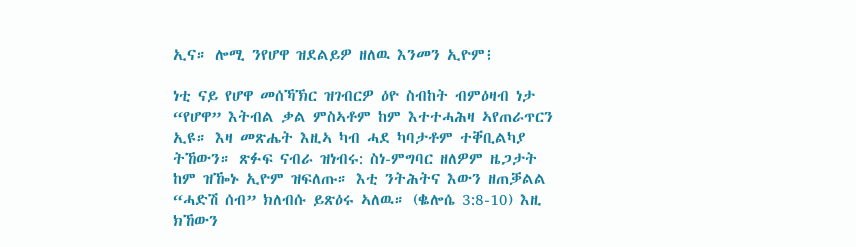ኢና። ሎሚ ንየሆዋ ዝደልይዎ ዘለዉ እንመን ኢዮም፧

ነቲ ናይ የሆዋ መሰኻኽር ዝገብርዎ ዕዮ ስብከት ብምዕዛብ ነታ “የሆዋ” እትብል ቃል ምስኣቶም ከም እተተሓሕዛ ኣየጠራጥርን ኢዩ። እዛ መጽሔት እዚኣ ካብ ሓደ ካባታቶም ተቐቢልካያ ትኸውን። ጽፉፍ ናብራ ዝነብሩ: ስነ-ምግባር ዘለዎም ዜጋታት ከም ዝዀኑ ኢዮም ዝፍለጡ። እቲ ንትሕትና እውን ዘጠቓልል “ሓድሽ ሰብ” ክለብሱ ይጽዕሩ ኣለዉ። (ቈሎሴ 3:8-10) እዚ ክኸውን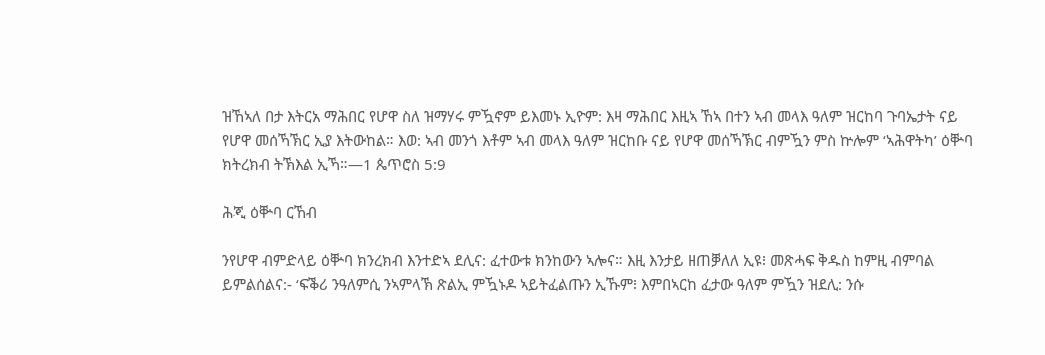ዝኸኣለ በታ እትርአ ማሕበር የሆዋ ስለ ዝማሃሩ ምዃኖም ይእመኑ ኢዮም: እዛ ማሕበር እዚኣ ኸኣ በተን ኣብ መላእ ዓለም ዝርከባ ጉባኤታት ናይ የሆዋ መሰኻኽር ኢያ እትውከል። እወ: ኣብ መንጎ እቶም ኣብ መላእ ዓለም ዝርከቡ ናይ የሆዋ መሰኻኽር ብምዃን ምስ ኵሎም ‘ኣሕዋትካ’ ዕቝባ ክትረክብ ትኽእል ኢኻ።—1 ጴጥሮስ 5:9

ሕጂ ዕቝባ ርኸብ

ንየሆዋ ብምድላይ ዕቝባ ክንረክብ እንተድኣ ደሊና: ፈተውቱ ክንከውን ኣሎና። እዚ እንታይ ዘጠቓለለ ኢዩ፧ መጽሓፍ ቅዱስ ከምዚ ብምባል ይምልሰልና:- ‘ፍቕሪ ንዓለምሲ ንኣምላኽ ጽልኢ ምዃኑዶ ኣይትፈልጡን ኢኹም፧ እምበኣርከ ፈታው ዓለም ምዃን ዝደሊ: ንሱ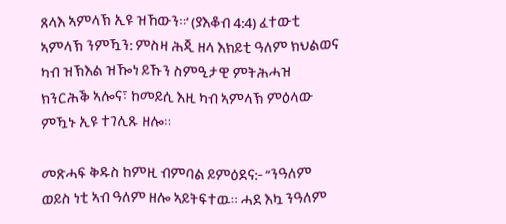ጸላእ ኣምላኽ ኢዩ ዝኸውን።’ (ያእቆብ 4:4) ፈተውቲ ኣምላኽ ንምዃን: ምስዛ ሕጂ ዘላ እክይቲ ዓለም ክህልወና ካብ ዝኽእል ዝዀነ ይኹን ስምዒታዊ ምትሕሓዝ ክንርሕቕ ኣሎና፣ ከመይሲ እዚ ካብ ኣምላኽ ምዕላው ምዃኑ ኢዩ ተገሊጹ ዘሎ።

መጽሓፍ ቅዱስ ከምዚ ብምባል ይምዕደና:- “ንዓለም ወይስ ነቲ ኣብ ዓለም ዘሎ ኣይትፍተዉ። ሓደ እኳ ንዓለም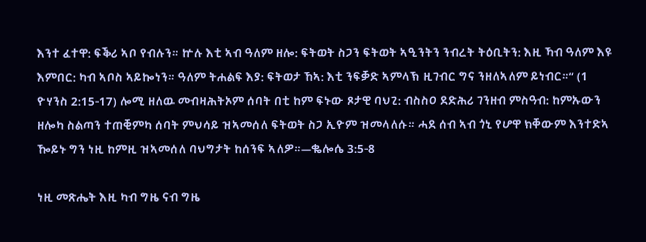እንተ ፈተዋ: ፍቕሪ ኣቦ የብሉን። ኵሉ እቲ ኣብ ዓለም ዘሎ: ፍትወት ስጋን ፍትወት ኣዒንትን ንብረት ትዕቢትን: እዚ ኻብ ዓለም እዩ እምበር: ካብ ኣቦስ ኣይኰነን። ዓለም ትሐልፍ እያ: ፍትወታ ኸኣ: እቲ ንፍቓድ ኣምላኽ ዚገብር ግና ንዘለኣለም ይነብር።” (1 ዮሃንስ 2:15-17) ሎሚ ዘለዉ መብዛሕትኦም ሰባት በቲ ከም ፍኑው ጾታዊ ባህጊ: ብስስዐ ደድሕሪ ገንዘብ ምስዓብ: ከምኡውን ዘሎካ ስልጣን ተጠቒምካ ሰባት ምህሳይ ዝኣመሰለ ፍትወት ስጋ ኢዮም ዝመላለሱ። ሓደ ሰብ ኣብ ጎኒ የሆዋ ክቐውም እንተድኣ ዀይኑ ግን ነዚ ከምዚ ዝኣመሰለ ባህግታት ከሰንፍ ኣለዎ።—ቈሎሴ 3:5-8

ነዚ መጽሔት እዚ ካብ ግዜ ናብ ግዜ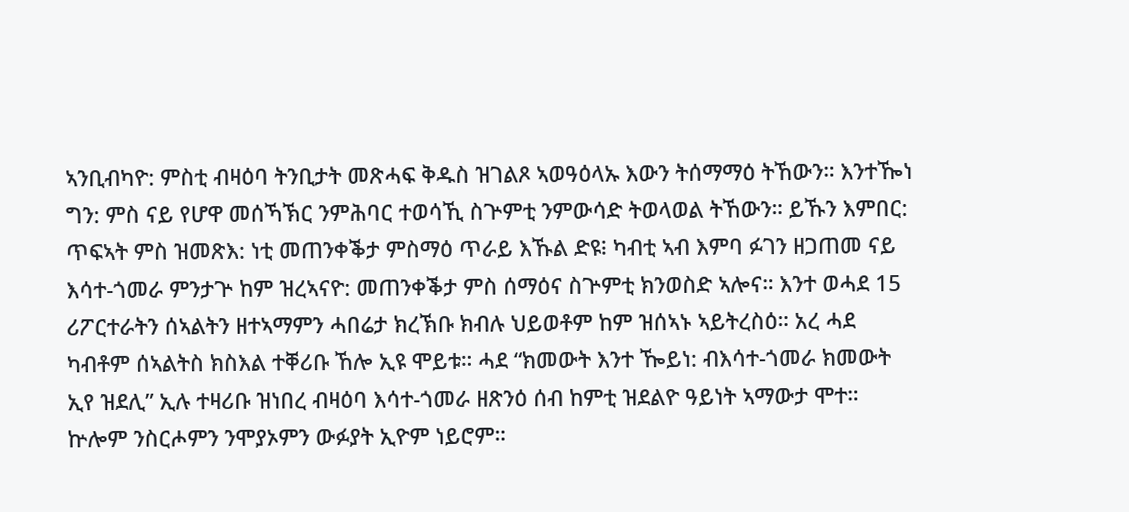ኣንቢብካዮ: ምስቲ ብዛዕባ ትንቢታት መጽሓፍ ቅዱስ ዝገልጾ ኣወዓዕላኡ እውን ትሰማማዕ ትኸውን። እንተዀነ ግን: ምስ ናይ የሆዋ መሰኻኽር ንምሕባር ተወሳኺ ስጕምቲ ንምውሳድ ትወላወል ትኸውን። ይኹን እምበር: ጥፍኣት ምስ ዝመጽእ: ነቲ መጠንቀቕታ ምስማዕ ጥራይ እኹል ድዩ፧ ካብቲ ኣብ እምባ ፉገን ዘጋጠመ ናይ እሳተ-ጎመራ ምንታጕ ከም ዝረኣናዮ: መጠንቀቕታ ምስ ሰማዕና ስጕምቲ ክንወስድ ኣሎና። እንተ ወሓደ 15 ሪፖርተራትን ሰኣልትን ዘተኣማምን ሓበሬታ ክረኽቡ ክብሉ ህይወቶም ከም ዝሰኣኑ ኣይትረስዕ። አረ ሓደ ካብቶም ሰኣልትስ ክስእል ተቐሪቡ ኸሎ ኢዩ ሞይቱ። ሓደ “ክመውት እንተ ዀይነ: ብእሳተ-ጎመራ ክመውት ኢየ ዝደሊ” ኢሉ ተዛሪቡ ዝነበረ ብዛዕባ እሳተ-ጎመራ ዘጽንዕ ሰብ ከምቲ ዝደልዮ ዓይነት ኣማውታ ሞተ። ኵሎም ንስርሖምን ንሞያኦምን ውፉያት ኢዮም ነይሮም።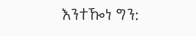እንተዀነ ግን: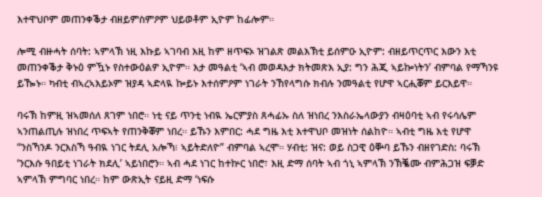እተዋህቦም መጠንቀቕታ ብዘይምስምዖም ህይወቶም ኢዮም ከፊሎም።

ሎሚ ብዙሓት ሰባት: ኣምላኽ ነዚ እኩይ ኣገባብ እዚ ከም ዘጥፍኦ ዝገልጽ መልእኽቲ ይሰምዑ ኢዮም: ብዘይጥርጥር እውን እቲ መጠንቀቕታ ቅኑዕ ምዃኑ የስተውዕልዎ ኢዮም። እታ መዓልቲ ‘ኣብ መወዳእታ ክትመጽእ ኢያ: ግን ሕጂ ኣይኰነትን’ ብምባል የማኻንዩ ይዀኑ። ካብቲ ብኣረኣእይኦም ዝያዳ ኣድላዪ ኰይኑ እተሰምዖም ነገራት ንኸየላግሱ ክብሉ ንመዓልቲ የሆዋ ኣርሒቖም ይርእይዋ።

ባሩኽ ከምዚ ዝኣመሰለ ጸገም ነበሮ። ነቲ ናይ ጥንቲ ነብዪ ኤርምያስ ጸሓፊኡ ስለ ዝነበረ ንእስራኤላውያን ብዛዕባቲ ኣብ የሩሳሌም ኣንጠልጢሉ ዝነበረ ጥፍኣት የጠንቅቖም ነበረ። ይኹን እምበር: ሓደ ግዜ እቲ እተዋህቦ መዝነት ሰልከዮ። ኣብቲ ግዜ እቲ የሆዋ “ንስኻንዶ ንርእስኻ ዓብዪ ነገር ትደሊ አሎኻ፧ ኣይትድለዮ” ብምባል ኣረሞ። ሃብቲ: ዝና: ወይ ስጋዊ ዕቝባ ይኹን ብዘየገድስ: ባሩኽ ‘ንርእሱ ዓበይቲ ነገራት ክደሊ’ ኣይነበሮን። ኣብ ሓደ ነገር ከተኵር ነበሮ፣ እዚ ድማ ሰባት ኣብ ጎኒ ኣምላኽ ንኽቘሙ ብምሕጋዝ ፍቓድ ኣምላኽ ምግባር ነበረ። ከም ውጽኢት ናይዚ ድማ ‘ነፍሱ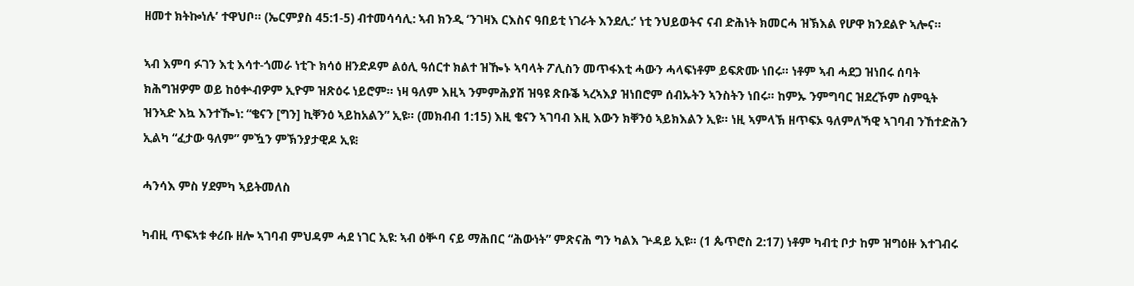ዘመተ ክትኰነሉ’ ተዋህቦ። (ኤርምያስ 45:1-5) ብተመሳሳሊ: ኣብ ክንዲ ‘ንገዛእ ርእስና ዓበይቲ ነገራት እንደሊ:’ ነቲ ንህይወትና ናብ ድሕነት ክመርሓ ዝኽእል የሆዋ ክንደልዮ ኣሎና።

ኣብ እምባ ፉገን እቲ እሳተ-ጎመራ ነቲጉ ክሳዕ ዘንድዶም ልዕሊ ዓሰርተ ክልተ ዝዀኑ ኣባላት ፖሊስን መጥፋእቲ ሓውን ሓላፍነቶም ይፍጽሙ ነበሩ። ነቶም ኣብ ሓደጋ ዝነበሩ ሰባት ክሕግዝዎም ወይ ከዕቍብዎም ኢዮም ዝጽዕሩ ነይሮም። ነዛ ዓለም እዚኣ ንምምሕያሽ ዝዓዩ ጽቡቕ ኣረኣእያ ዝነበሮም ሰብኡትን ኣንስትን ነበሩ። ከምኡ ንምግባር ዝደረኾም ስምዒት ዝንኣድ እኳ እንተዀነ: “ቄናን [ግን] ኪቐንዕ ኣይከአልን” ኢዩ። (መክብብ 1:15) እዚ ቄናን ኣገባብ እዚ እውን ክቐንዕ ኣይክእልን ኢዩ። ነዚ ኣምላኽ ዘጥፍኦ ዓለምለኻዊ ኣገባብ ንኸተድሕን ኢልካ “ፈታው ዓለም” ምዃን ምኽንያታዊዶ ኢዩ፧

ሓንሳእ ምስ ሃደምካ ኣይትመለስ

ካብዚ ጥፍኣቱ ቀሪቡ ዘሎ ኣገባብ ምህዳም ሓደ ነገር ኢዩ: ኣብ ዕቝባ ናይ ማሕበር “ሕውነት” ምጽናሕ ግን ካልእ ጕዳይ ኢዩ። (1 ጴጥሮስ 2:17) ነቶም ካብቲ ቦታ ከም ዝግዕዙ እተገብሩ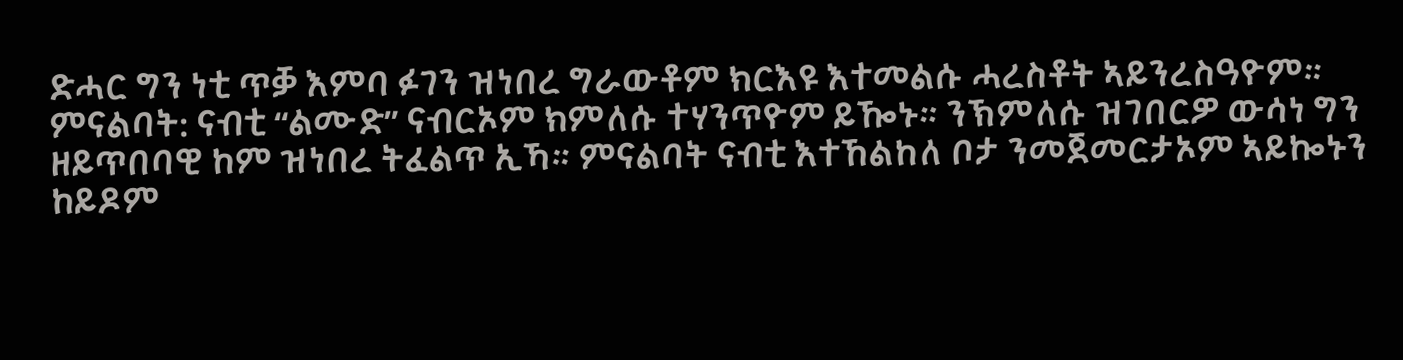ድሓር ግን ነቲ ጥቓ እምባ ፉገን ዝነበረ ግራውቶም ክርእዩ እተመልሱ ሓረስቶት ኣይንረስዓዮም። ምናልባት: ናብቲ “ልሙድ” ናብርኦም ክምለሱ ተሃንጥዮም ይዀኑ። ንኽምለሱ ዝገበርዎ ውሳነ ግን ዘይጥበባዊ ከም ዝነበረ ትፈልጥ ኢኻ። ምናልባት ናብቲ እተኸልከለ ቦታ ንመጀመርታኦም ኣይኰኑን ከይዶም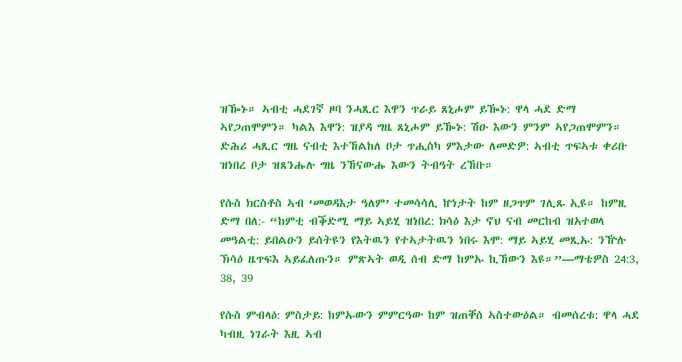ዝዀኑ። ኣብቲ ሓደገኛ ዞባ ንሓጺር እዋን ጥራይ ጸኒሖም ይዀኑ: ዋላ ሓደ ድማ ኣየጋጠሞምን። ካልእ እዋን: ዝያዳ ግዜ ጸኒሖም ይዀኑ: ሽዑ እውን ምንም ኣየጋጠሞምን። ድሕሪ ሓጺር ግዜ ናብቲ እተኸልከለ ቦታ ጥሒስካ ምእታው ለመድዎ: ኣብቲ ጥፍኣቱ ቀሪቡ ዝነበረ ቦታ ዝጸንሑሉ ግዜ ንኸናውሑ እውን ትብዓት ረኸቡ።

የሱስ ክርስቶስ ኣብ ‘መወዳእታ ዓለም’ ተመሳሳሊ ኵነታት ከም ዘጋጥም ገሊጹ ኢዩ። ከምዚ ድማ በለ:- “ከምቲ ብቕድሚ ማይ ኣይሂ ዝነበረ: ክሳዕ እታ ኖህ ናብ መርከብ ዝአተወላ መዓልቲ: ይበልዑን ይሰትዩን የእትዉን የተኣታትዉን ነበሩ እሞ: ማይ ኣይሂ መጺኡ: ንዅሉ ኽሳዕ ዜጥፍእ ኣይፈለጡን። ምጽኣት ወዲ ሰብ ድማ ከምኡ ኪኸውን እዩ።”—ማቴዎስ 24:3, 38, 39

የሱስ ምብላዕ: ምስታይ: ከምኡውን ምምርዓው ከም ዝጠቐሰ ኣስተውዕል። ብመሰረቱ: ዋላ ሓደ ካብዚ ነገራት እዚ ኣብ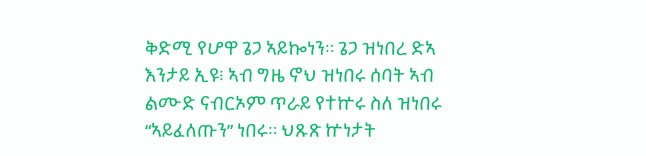ቅድሚ የሆዋ ጌጋ ኣይኰነን። ጌጋ ዝነበረ ድኣ እንታይ ኢዩ፧ ኣብ ግዜ ኖህ ዝነበሩ ሰባት ኣብ ልሙድ ናብርኦም ጥራይ የተኵሩ ስለ ዝነበሩ “ኣይፈለጡን” ነበሩ። ህጹጽ ኵነታት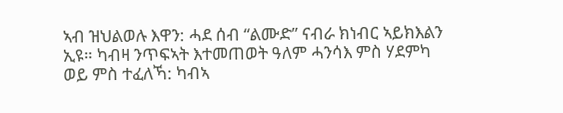ኣብ ዝህልወሉ እዋን: ሓደ ሰብ “ልሙድ” ናብራ ክነብር ኣይክእልን ኢዩ። ካብዛ ንጥፍኣት እተመጠወት ዓለም ሓንሳእ ምስ ሃደምካ ወይ ምስ ተፈለኻ: ካብኣ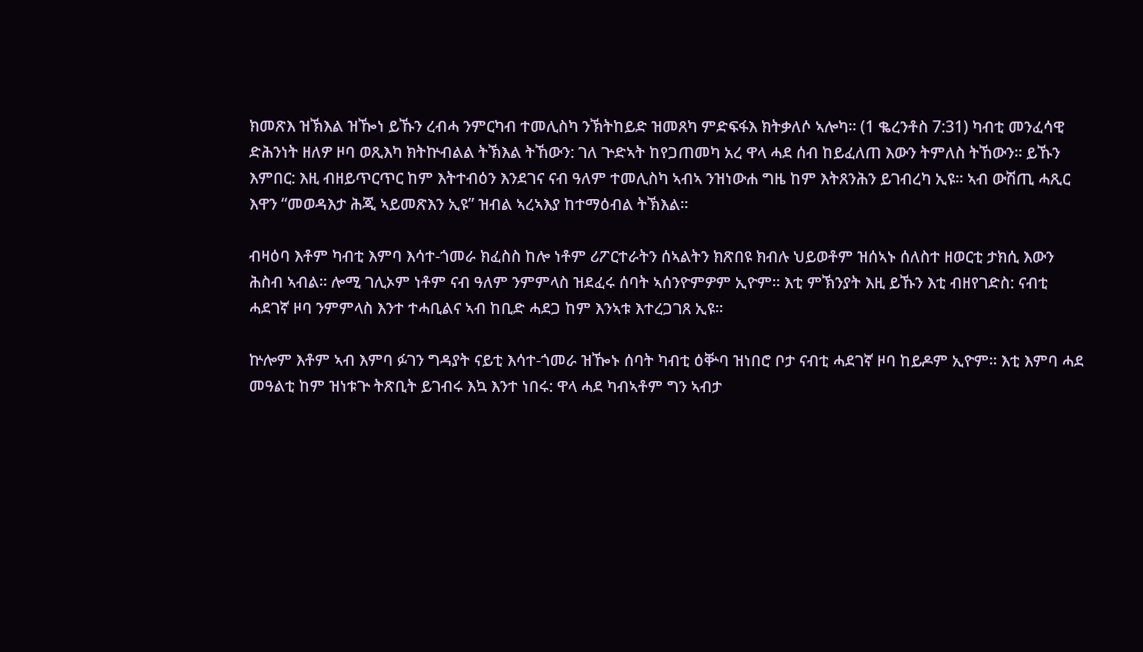ክመጽእ ዝኽእል ዝዀነ ይኹን ረብሓ ንምርካብ ተመሊስካ ንኽትከይድ ዝመጸካ ምድፍፋእ ክትቃለሶ ኣሎካ። (1 ቈረንቶስ 7:31) ካብቲ መንፈሳዊ ድሕንነት ዘለዎ ዞባ ወጺእካ ክትኵብልል ትኽእል ትኸውን: ገለ ጕድኣት ከየጋጠመካ አረ ዋላ ሓደ ሰብ ከይፈለጠ እውን ትምለስ ትኸውን። ይኹን እምበር: እዚ ብዘይጥርጥር ከም እትተብዕን እንደገና ናብ ዓለም ተመሊስካ ኣብኣ ንዝነውሐ ግዜ ከም እትጸንሕን ይገብረካ ኢዩ። ኣብ ውሽጢ ሓጺር እዋን “መወዳእታ ሕጂ ኣይመጽእን ኢዩ” ዝብል ኣረኣእያ ከተማዕብል ትኽእል።

ብዛዕባ እቶም ካብቲ እምባ እሳተ-ጎመራ ክፈስስ ከሎ ነቶም ሪፖርተራትን ሰኣልትን ክጽበዩ ክብሉ ህይወቶም ዝሰኣኑ ሰለስተ ዘወርቲ ታክሲ እውን ሕስብ ኣብል። ሎሚ ገሊኦም ነቶም ናብ ዓለም ንምምላስ ዝደፈሩ ሰባት ኣሰንዮምዎም ኢዮም። እቲ ምኽንያት እዚ ይኹን እቲ ብዘየገድስ: ናብቲ ሓደገኛ ዞባ ንምምላስ እንተ ተሓቢልና ኣብ ከቢድ ሓደጋ ከም እንኣቱ እተረጋገጸ ኢዩ።

ኵሎም እቶም ኣብ እምባ ፉገን ግዳያት ናይቲ እሳተ-ጎመራ ዝዀኑ ሰባት ካብቲ ዕቝባ ዝነበሮ ቦታ ናብቲ ሓደገኛ ዞባ ከይዶም ኢዮም። እቲ እምባ ሓደ መዓልቲ ከም ዝነቱጕ ትጽቢት ይገብሩ እኳ እንተ ነበሩ: ዋላ ሓደ ካብኣቶም ግን ኣብታ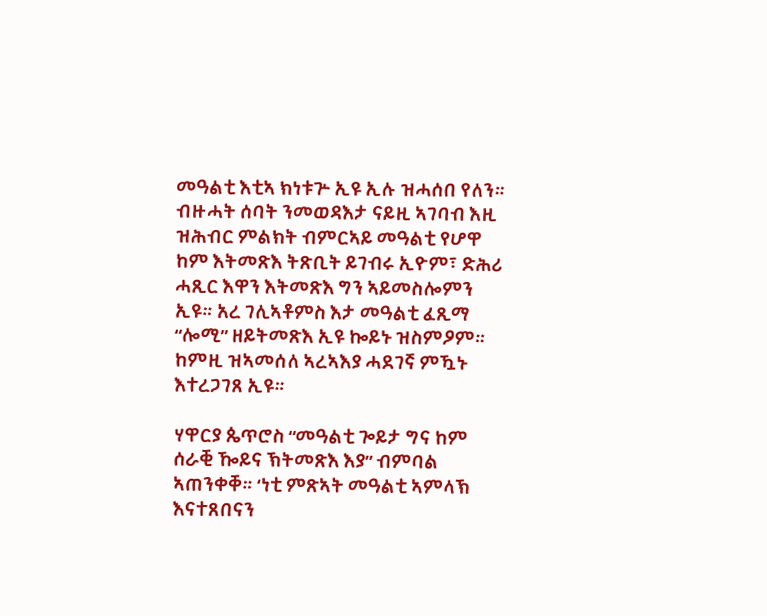መዓልቲ እቲኣ ክነቱጕ ኢዩ ኢሉ ዝሓሰበ የለን። ብዙሓት ሰባት ንመወዳእታ ናይዚ ኣገባብ እዚ ዝሕብር ምልክት ብምርኣይ መዓልቲ የሆዋ ከም እትመጽእ ትጽቢት ይገብሩ ኢዮም፣ ድሕሪ ሓጺር እዋን እትመጽእ ግን ኣይመስሎምን ኢዩ። አረ ገሊኣቶምስ እታ መዓልቲ ፈጺማ “ሎሚ” ዘይትመጽእ ኢዩ ኰይኑ ዝስምዖም። ከምዚ ዝኣመሰለ ኣረኣእያ ሓደገኛ ምዃኑ እተረጋገጸ ኢዩ።

ሃዋርያ ጴጥሮስ “መዓልቲ ጐይታ ግና ከም ሰራቒ ዀይና ኽትመጽእ እያ” ብምባል ኣጠንቀቐ። ‘ነቲ ምጽኣት መዓልቲ ኣምላኽ እናተጸበናን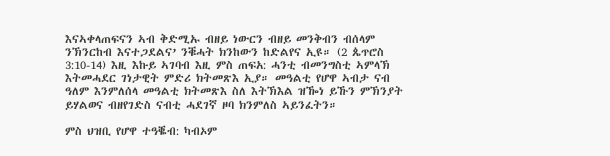እናኣቀላጠፍናን ኣብ ቅድሚኡ ብዘይ ነውርን ብዘይ መንቅብን ብሰላም ንኽንርከብ እናተጋደልና’ ንቑሓት ክንከውን ከድልየና ኢዩ። (2 ጴጥሮስ 3:10-14) እዚ እኩይ ኣገባብ እዚ ምስ ጠፍአ: ሓንቲ ብመንግስቲ ኣምላኽ እትመሓደር ገነታዊት ምድሪ ክትመጽእ ኢያ። መዓልቲ የሆዋ ኣብታ ናብ ዓለም እንምለሰላ መዓልቲ ክትመጽእ ስለ እትኽእል ዝዀነ ይኹን ምኽንያት ይሃልወና ብዘየገድስ ናብቲ ሓደገኛ ዞባ ክንምለስ ኣይንፈትን።

ምስ ህዝቢ የሆዋ ተዓቘብ: ካብኦም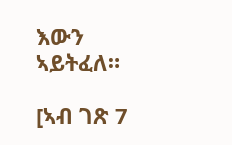እውን ኣይትፈለ።

[ኣብ ገጽ 7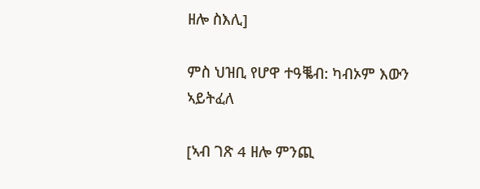ዘሎ ስእሊ]

ምስ ህዝቢ የሆዋ ተዓቘብ: ካብኦም እውን ኣይትፈለ

[ኣብ ገጽ 4 ዘሎ ምንጪ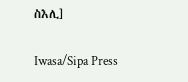ስእሊ]

Iwasa/Sipa Press